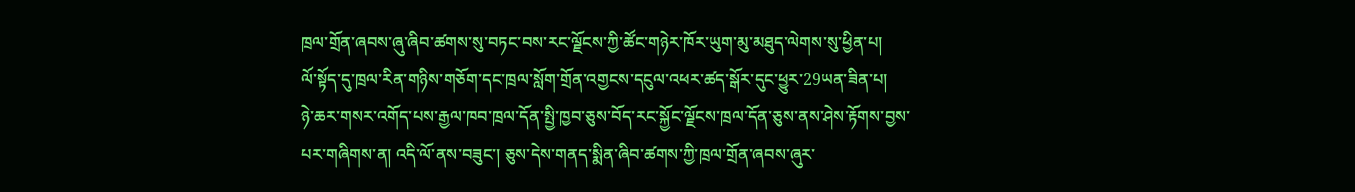ཁྲལ་གྲོན་ཞབས་ཞུ་ཞིབ་ཚགས་སུ་བཏང་བས་རང་ལྗོངས་ཀྱི་ཚོང་གཉེར་ཁོར་ཡུག་མུ་མཐུད་ལེགས་སུ་ཕྱིན་པ།
ལོ་སྟོད་དུ་ཁྲལ་རིན་གཉིས་གཅོག་དང་ཁྲལ་སློག་གྲོན་འགྱངས་དངུལ་འཕར་ཚད་སྒོར་དུང་ཕྱུར་29ཡན་ཟིན་པ།
ཉེ་ཆར་གསར་འགོད་པས་རྒྱལ་ཁབ་ཁྲལ་དོན་སྤྱི་ཁྱབ་ཅུས་བོད་རང་སྐྱོང་ལྗོངས་ཁྲལ་དོན་ཅུས་ནས་ཤེས་རྟོགས་བྱས་པར་གཞིགས་ན། འདི་ལོ་ནས་བཟུང་། ཅུས་དེས་གནད་སྨིན་ཞིབ་ཚགས་ཀྱི་ཁྲལ་གྲོན་ཞབས་ཞུར་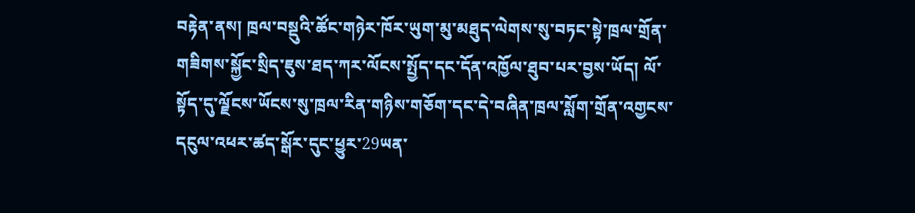བརྟེན་ནས། ཁྲལ་བསྡུའི་ཚོང་གཉེར་ཁོར་ཡུག་མུ་མཐུད་ལེགས་སུ་བཏང་སྟེ་ཁྲལ་གྲོན་གཟིགས་སྐྱོང་སྲིད་ཇུས་ཐད་ཀར་ལོངས་སྤྱོད་དང་དོན་འཁྱོལ་ཐུབ་པར་བྱས་ཡོད། ལོ་སྟོད་དུ་ལྗོངས་ཡོངས་སུ་ཁྲལ་རིན་གཉིས་གཅོག་དང་དེ་བཞིན་ཁྲལ་སློག་གྲོན་འགྱངས་དངུལ་འཕར་ཚད་སྒོར་དུང་ཕྱུར་29ཡན་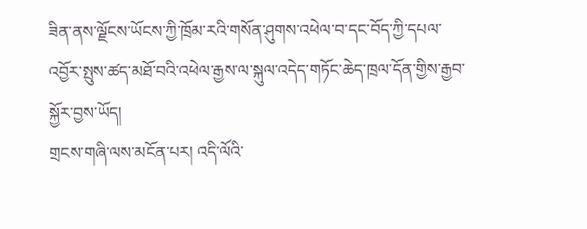ཟིན་ནས་ལྗོངས་ཡོངས་ཀྱི་ཁྲོམ་རའི་གསོན་ཤུགས་འཕེལ་བ་དང་བོད་ཀྱི་དཔལ་འབྱོར་སྤུས་ཚད་མཐོ་བའི་འཕེལ་རྒྱས་ལ་སྐུལ་འདེད་གཏོང་ཆེད་ཁྲལ་དོན་གྱིས་རྒྱབ་སྐྱོར་བྱས་ཡོད།
གྲངས་གཞི་ལས་མངོན་པར། འདི་ལོའི་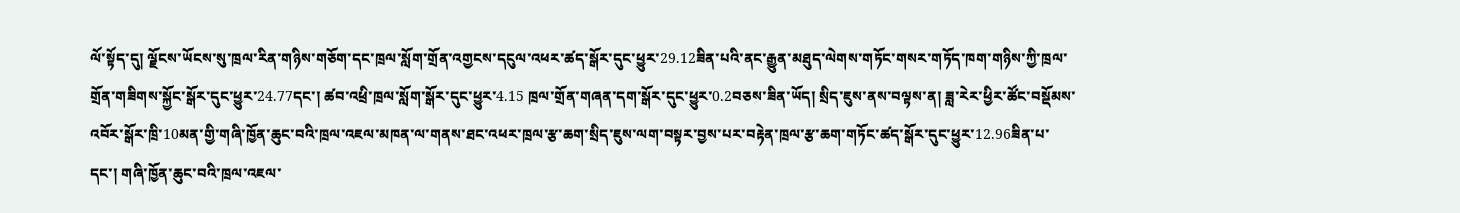ལོ་སྟོད་དུ། ལྗོངས་ཡོངས་སུ་ཁྲལ་རིན་གཉིས་གཅོག་དང་ཁྲལ་སློག་གྲོན་འགྱངས་དངུལ་འཕར་ཚད་སྒོར་དུང་ཕྱུར་29.12ཟིན་པའི་ནང་རྒྱུན་མཐུད་ལེགས་གཏོང་གསར་གཏོད་ཁག་གཉིས་ཀྱི་ཁྲལ་གྲོན་གཟིགས་སྐྱོང་སྒོར་དུང་ཕྱུར་24.77དང་། ཚབ་འཕྲི་ཁྲལ་སློག་སྒོར་དུང་ཕྱུར་4.15 ཁྲལ་གྲོན་གཞན་དག་སྒོར་དུང་ཕྱུར་0.2བཅས་ཟིན་ཡོད། སྲིད་ཇུས་ནས་བལྟས་ན། ཟླ་རེར་ཕྱིར་ཚོང་བསྡོམས་འབོར་སྒོར་ཁྲི་10མན་གྱི་གཞི་ཁྱོན་ཆུང་བའི་ཁྲལ་འཇལ་མཁན་ལ་གནས་ཐང་འཕར་ཁྲལ་རྩ་ཆག་སྲིད་ཇུས་ལག་བསྟར་བྱས་པར་བརྟེན་ཁྲལ་རྩ་ཆག་གཏོང་ཚད་སྒོར་དུང་ཕྱུར་12.96ཟིན་པ་དང་། གཞི་ཁྱོན་ཆུང་བའི་ཁྲལ་འཇལ་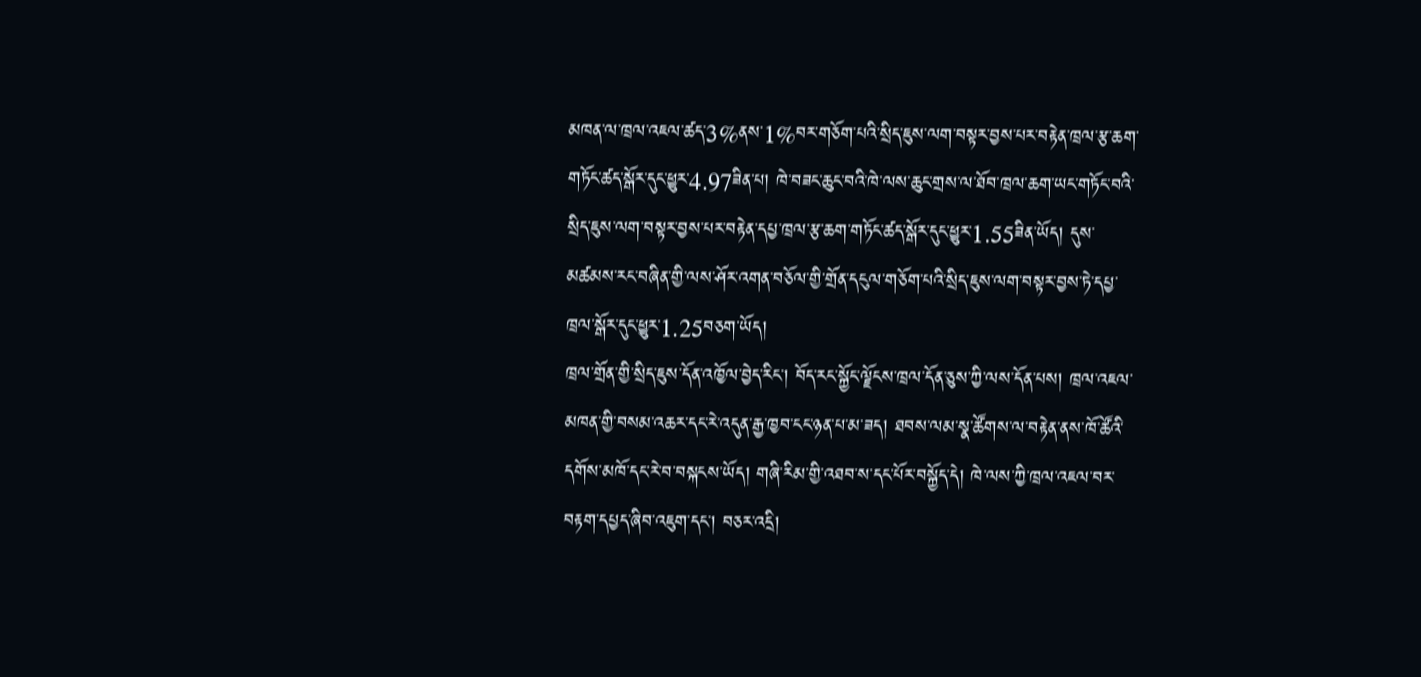མཁན་ལ་ཁྲལ་འཇལ་ཚད་3%ནས་1%བར་གཅོག་པའི་སྲིད་ཇུས་ལག་བསྟར་བྱས་པར་བརྟེན་ཁྲལ་རྩ་ཆག་གཏོང་ཚད་སྒོར་དུང་ཕྱུར་4.97ཟིན་པ། ཁེ་བཟང་ཆུང་བའི་ཁེ་ལས་ཆུང་གྲས་ལ་ཐོབ་ཁྲལ་ཆག་ཡང་གཏོང་བའི་སྲིད་ཇུས་ལག་བསྟར་བྱས་པར་བརྟེན་དཔྱ་ཁྲལ་རྩ་ཆག་གཏོང་ཚད་སྒོར་དུང་ཕྱུར་1.55ཟིན་ཡོད། དུས་མཚམས་རང་བཞིན་གྱི་ལས་ཤོར་འགན་བཅོལ་གྱི་གྲོན་དངུལ་གཅོག་པའི་སྲིད་ཇུས་ལག་བསྟར་བྱས་ཏེ་དཔྱ་ཁྲལ་སྒོར་དུང་ཕྱུར་1.25བཅག་ཡོད།
ཁྲལ་གྲོན་གྱི་སྲིད་ཇུས་དོན་འཁྱོལ་བྱེད་རིང་། བོད་རང་སྐྱོང་ལྗོངས་ཁྲལ་དོན་ཅུས་ཀྱི་ལས་དོན་པས། ཁྲལ་འཇལ་མཁན་གྱི་བསམ་འཆར་དང་རེ་འདུན་རྒྱ་ཁྱབ་ངང་ཉན་པ་མ་ཟད། ཐབས་ལམ་སྣ་ཚོགས་ལ་བརྟེན་ནས་ཁོ་ཚོའི་དགོས་མཁོ་དང་རེ་བ་བསྐངས་ཡོད། གཞི་རིམ་གྱི་འཐབ་ས་དང་པོར་བསྐྱོད་དེ། ཁེ་ལས་ཀྱི་ཁྲལ་འཇལ་བར་བརྟག་དཔྱད་ཞིབ་འཇུག་དང་། བཅར་འདྲི།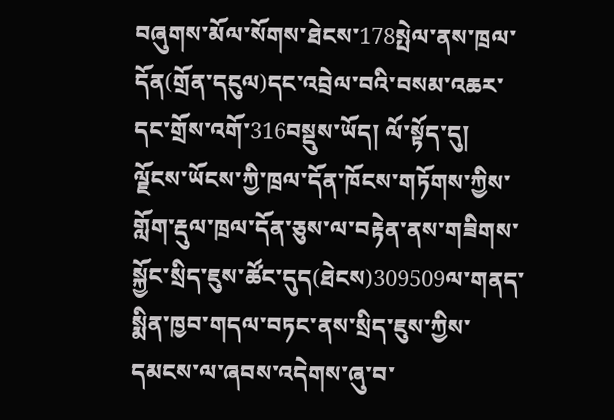བཞུགས་མོལ་སོགས་ཐེངས་178སྤེལ་ནས་ཁྲལ་དོན(གྲོན་དངུལ)དང་འབྲེལ་བའི་བསམ་འཆར་དང་གྲོས་འགོ་316བསྡུས་ཡོད། ལོ་སྟོད་དུ། ལྗོངས་ཡོངས་ཀྱི་ཁྲལ་དོན་ཁོངས་གཏོགས་ཀྱིས་གློག་རྡུལ་ཁྲལ་དོན་ཅུས་ལ་བརྟེན་ནས་གཟིགས་སྐྱོང་སྲིད་ཇུས་ཚོང་དུད(ཐེངས)309509ལ་གནད་སྨིན་ཁྱབ་གདལ་བཏང་ནས་སྲིད་ཇུས་ཀྱིས་དམངས་ལ་ཞབས་འདེགས་ཞུ་བ་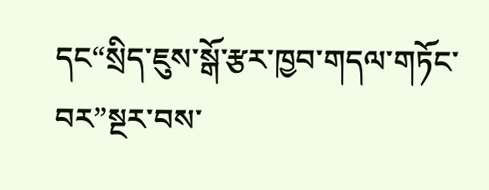དང“སྲིད་ཇུས་སྒོ་རྩར་ཁྱབ་གདལ་གཏོང་བར”སྔར་བས་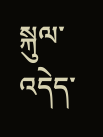སྐུལ་འདེད་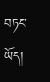བཏང་ཡོད།